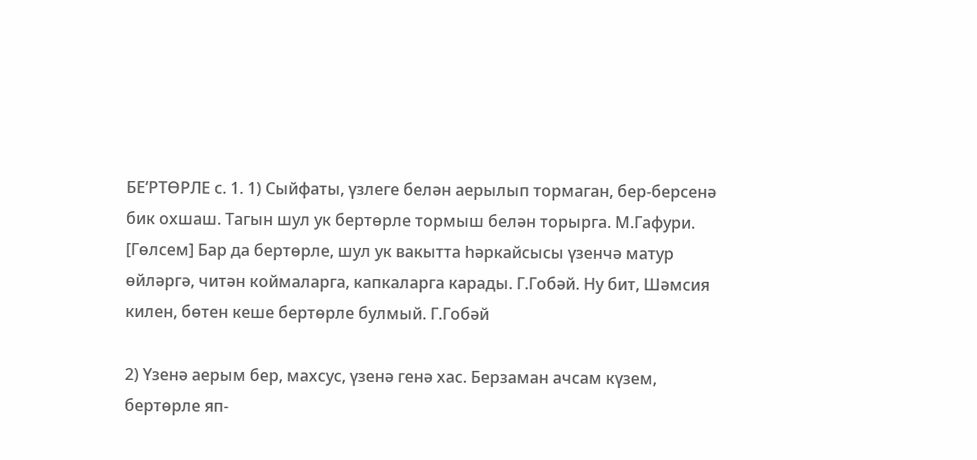БЕ’РТӨРЛЕ с. 1. 1) Сыйфаты, үзлеге белән аерылып тормаган, бер-берсенә бик охшаш. Тагын шул ук бертөрле тормыш белән торырга. М.Гафури. [Гөлсем] Бар да бертөрле, шул ук вакытта һәркайсысы үзенчә матур өйләргә, читән коймаларга, капкаларга карады. Г.Гобәй. Ну бит, Шәмсия килен, бөтен кеше бертөрле булмый. Г.Гобәй

2) Үзенә аерым бер, махсус, үзенә генә хас. Берзаман ачсам күзем, бертөрле яп-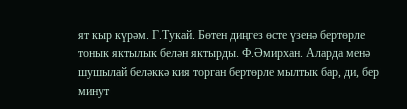ят кыр күрәм. Г.Тукай. Бөтен диңгез өсте үзенә бертөрле тонык яктылык белән яктырды. Ф.Әмирхан. Аларда менә шушылай беләккә кия торган бертөрле мылтык бар, ди, бер минут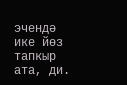эчендә ике йөз тапкыр ата, ди.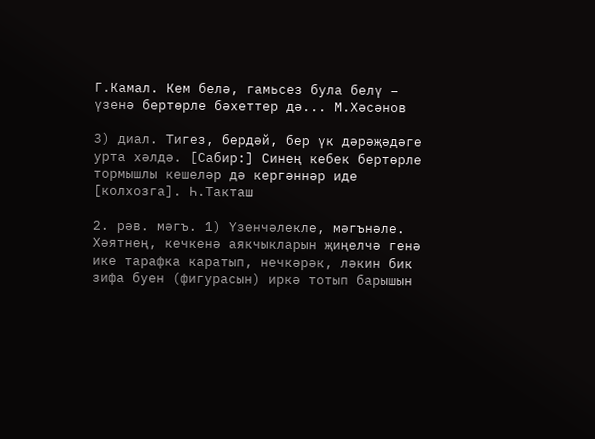Г.Камал. Кем белә, гамьсез була белү – үзенә бертөрле бәхеттер дә... М.Хәсәнов

3) диал. Тигез, бердәй, бер үк дәрәҗәдәге урта хәлдә. [Сабир:] Синең кебек бертөрле тормышлы кешеләр дә кергәннәр иде [колхозга]. Һ.Такташ

2. рәв. мәгъ. 1) Үзенчәлекле, мәгънәле. Хәятнең, кечкенә аякчыкларын җиңелчә генә ике тарафка каратып, нечкәрәк, ләкин бик зифа буен (фигурасын) иркә тотып барышын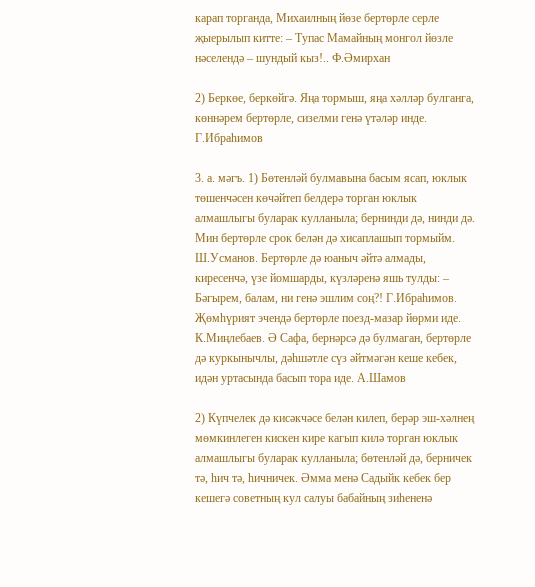карап торганда, Михаилның йөзе бертөрле серле җыерылып китте: – Тупас Мамайның монгол йөзле нәселендә – шундый кыз!.. Ф.Әмирхан

2) Беркөе, беркөйгә. Яңа тормыш, яңа хәлләр булганга, көннәрем бертөрле, сизелми генә үтәләр инде. Г.Ибраһимов

3. а. мәгъ. 1) Бөтенләй булмавына басым ясап, юклык төшенчәсен көчәйтеп белдерә торган юклык алмашлыгы буларак кулланыла; бернинди дә, нинди дә. Мин бертөрле срок белән дә хисаплашып тормыйм. Ш.Усманов. Бертөрле дә юаныч әйтә алмады, киресенчә, үзе йомшарды, күзләренә яшь тулды: – Бәгырем, балам, ни генә эшлим соң?! Г.Ибраһимов. Җөмһүрият эчендә бертөрле поезд-мазар йөрми иде. К.Миңлебаев. Ә Сафа, бернәрсә дә булмаган, бертөрле дә куркынычлы, дәһшәтле сүз әйтмәгән кеше кебек, идән уртасында басып тора иде. А.Шамов

2) Күпчелек дә кисәкчәсе белән килеп, берәр эш-хәлнең мөмкинлеген кискен кире кагып килә торган юклык алмашлыгы буларак кулланыла; бөтенләй дә, берничек тә, һич тә, һичничек. Әмма менә Садыйк кебек бер кешегә советның кул салуы бабайның зиһененә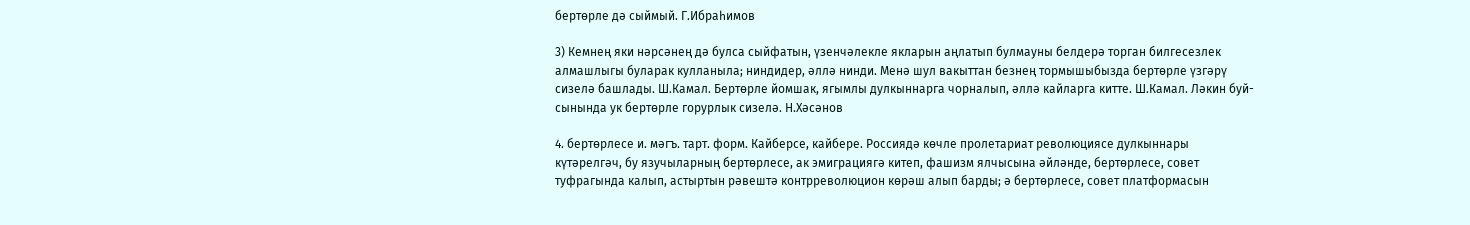бертөрле дә сыймый. Г.Ибраһимов

3) Кемнең яки нәрсәнең дә булса сыйфатын, үзенчәлекле якларын аңлатып булмауны белдерә торган билгесезлек алмашлыгы буларак кулланыла; ниндидер, әллә нинди. Менә шул вакыттан безнең тормышыбызда бертөрле үзгәрү сизелә башлады. Ш.Камал. Бертөрле йомшак, ягымлы дулкыннарга чорналып, әллә кайларга китте. Ш.Камал. Ләкин буй-сынында ук бертөрле горурлык сизелә. Н.Хәсәнов

4. бертөрлесе и. мәгъ. тарт. форм. Кайберсе, кайбере. Россиядә көчле пролетариат революциясе дулкыннары күтәрелгәч, бу язучыларның бертөрлесе, ак эмиграциягә китеп, фашизм ялчысына әйләнде, бертөрлесе, совет туфрагында калып, астыртын рәвештә контрреволюцион көрәш алып барды; ә бертөрлесе, совет платформасын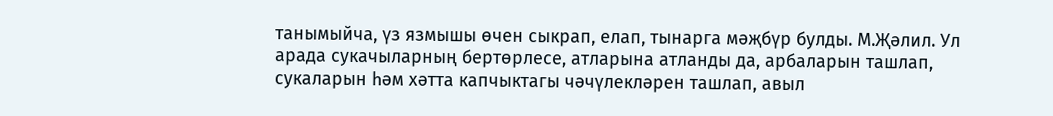танымыйча, үз язмышы өчен сыкрап, елап, тынарга мәҗбүр булды. М.Җәлил. Ул арада сукачыларның бертөрлесе, атларына атланды да, арбаларын ташлап, сукаларын һәм хәтта капчыктагы чәчүлекләрен ташлап, авыл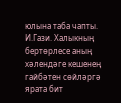юлына таба чапты. И.Гази. Халыкның бертөрлесе аның хәлендәге кешенең гайбәтен сөйләргә ярата бит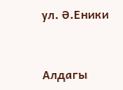ул. Ә.Еники



Алдагы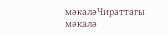мәкаләЧираттагы мәкалә